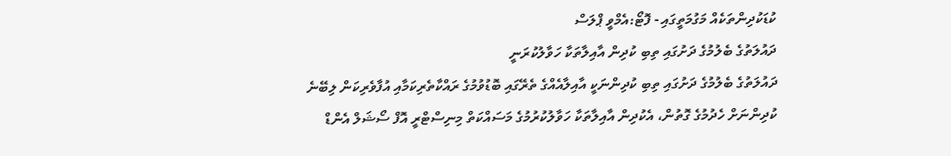ކުޑަކުދިންތަކެއް މަގުމަތީގައި - ފޮޓޯ:އެމްވީ ޕްލަސް
ދައުލަތުގެ ބެލުމުގެ ދަށުގައި ތިބި ކުދިން އާއިލާތަކާ ހަވާލުކުރަނީ
ދައުލަތުގެ ބެލުމުގެ ދަށުގައި ތިބި ކުދިންނަކީ އާއިލާއެއްގެ ތެރޭގައި ބޮޑުވުމުގެ ރައްކާތެރިކަމާއި އުފާވެރިކަން ލިބޭނެ ކުދިންނަށް ހެދުމުގެ ގޮތުން، އެކުދިން އާއިލާތަކާ ހަވާލުކުރުމުގެ މަސައްކަތް މިނިސްޓްރީ އޮފް ސޯޝަލް އެންޑް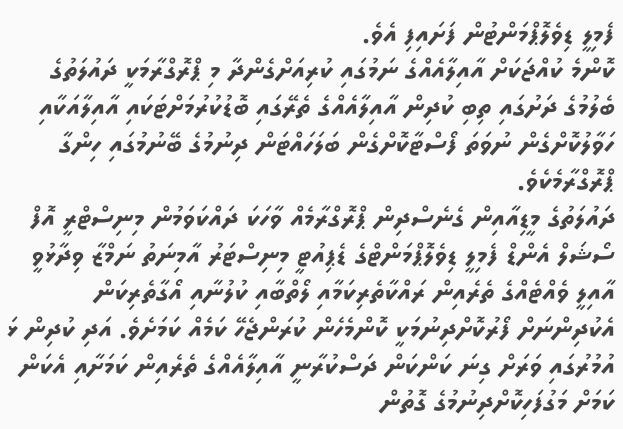ފެމިލީ ޑިވެލޮޕްމަންޓުން ފަށައިފި އެވެ.
ކޮންމެ ކުއްޖަކަށް އާއިލާއެއްގެ ނަމުގައި ކުރިއަށްގެންދާ މި ޕްރޮގްރާމަކީ ދައުލަތުގެ ބެލުމުގެ ދަށުގައި ތިބި ކުދިން އާއިލާއެއްގެ ތެރޭގައި ބޮޑުކުރުމަށްޓަކައި އާއިލާއަކާއި ހަވާލުކޮށްގެން ނުވަތަ ފޯސްޓާކޮށްގެން ބަލަހައްޓަން ދިނުމުގެ ބޭނުމުގައި ހިންގާ ޕްރޮގްރާމެކެވެ.
ދައުލަތުގެ މީޑިއާއިން ގެނެސްދިން ޕްރޮގްރާމެއް ވާހަކަ ދައްކަވަމުން މިނިސްޓްރީ އޮފް ސޯޝަލް އެންޑް ފެމިލީ ޑިވެލޮޕްމަންޓްގެ ޑެޕިއުޓީ މިނިސްޓަރު އާމިނަތު ނަމްޒާ ވިދާޅުވީ އާއިލީ ވެއްޓެއްގެ ތެރެއިން ރައްކާތެރިކަމާއި ލޯތްބާއި ކުލުނާއި އޯގާތެރިކަން އެކުދިންނަށް ފޯރުކޮށްދިނުމަކީ ކޮންމެހެން ކުރަންޖެހޭ ކަމެއް ކަމަށެވެ. އަދި ކުދިން ޅަ އުމުރުގައި ވަރަށް ގިނަ ކަންކަން ދަސްކުރާނީ އާއިލާއެއްގެ ތެރެއިން ކަމަށާއި އެކަން ކަމަށް މަގުފަހިކޮށްދިނުމުގެ ގޮތުން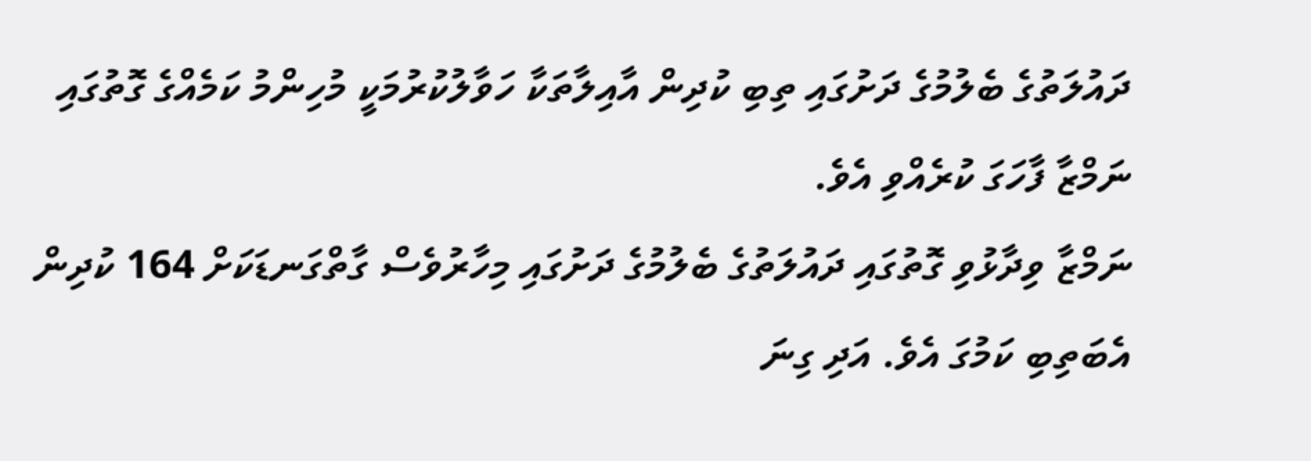ދައުލަތުގެ ބެލުމުގެ ދަށުގައި ތިބި ކުދިން އާއިލާތަކާ ހަވާލުކުރުމަކީ މުހިންމު ކަމެއްގެ ގޮތުގައި ނަމްޒާ ފާހަގަ ކުރެއްވި އެވެ.
ނަމްޒާ ވިދާޅުވި ގޮތުގައި ދައުލަތުގެ ބެލުމުގެ ދަށުގައި މިހާރުވެސް ގާތްގަނޑަކަށް 164 ކުދިން އެބަތިބި ކަމުގަ އެވެ. އަދި ގިނަ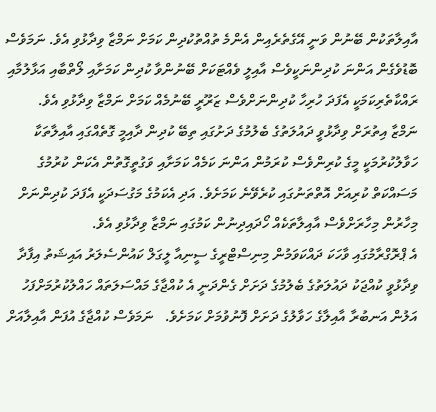އާއިލާތަކުން ބޭނުން ވަނީ އޭގެތެރެއިން އެންމެ ތުއްތުކުދިން ކަމަށް ނަމްޒާ ވިދާޅުވި އެވެ. ނަމަވެސް ބޮޑުވެގެން އަންނަ ކުދިންނަކީވެސް އާއިލީ ވެއްޓަކަށް ބޭނުންވާ ކުދިން ކަމަށާއި ލޯތްބާއި އަޅާލުމާއި ރައްކާތެރިކަމަކީ އެފަދަ ހުރިހާ ކުދިންނަށްވެސް ޒަރޫރީ ބޭނުމެއް ކަމަށް ނަމްޒާ ވިދާޅުވި އެވެ.
ނަމްޒާ އިތުރަށް ވިދާޅުވީ ދައުލަތުގެ ބެލުމުގެ ދަށުގައި ތިބޭ ކުދިން ދާއިމީ ގޮތެއްގައި އާއިލާތަކާ ހަވާލުކުރުމަކީ މީގެ ކުރިންވެސް ކުރަމުން އަންނަ ކަމެއް ކަމަށާއި ވަގުތީގޮތުން އެކަން ކުރުމުގެ މަސައްކަތް ކުރިއަށް އޮތްތަނުގައި ކުރެވޭނެ ކަމަށެވެ. އަދި އެކަމުގެ މަގުސަދަކީ އެފަދަ ކުދިންނަށް މިހާރުން މިހާރަށްވެސް އާއިލާތަކެއް ހޯދައިދިނުން ކަމުގައި ނަމްޒާ ވިދާޅުވި އެވެ.
އެ ޕްރޮގްރާމުގައި ވާހަކަ ދައްކަވަމުން މިނިސްޓްރީގެ ސީނިއާ ލީގަލް ކައުންސެލަރު އައިޝަތު އިފާދާ ވިދާޅުވީ ކުއްޖަކު ދައުލަތުގެ ބެލުމުގެ ދަށަށް ގެންދަނީ އެ ކުއްޖާގެ މައްސަލަތައް ހައްލުކުރުމަށްފަހު އަލުން އަނބުރާ އާއިލާގެ ހަވާލުގެ ދަށަށް ފޮނުވުމަށް ކަމަށެވެ.   ނަމަވެސް ކުއްޖާގެ އުފަން އާއިލާއަށް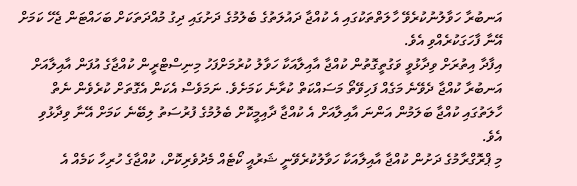އަނބުރާ ހަވާލުނުކުރެވޭ ހާލަތްތަކުގައި އެ ކުއްޖާ ދައުލަތުގެ ބެލުމުގެ ދަށުގައި ދިގު މުއްދަތަކަށް ބަހައްޓަން ޖެހޭ ކަމަށް އޭނާ ފާހަގަކުރެއްވި އެވެ.
އިފާދާ އިތުރަށް ވިދާޅުވީ ވަގުތީގޮތުން ކުއްޖާ އާއިލާއަކާ ހަވާލު ކުރުމަށްފަހު މިނިސްޓްރީން ކުއްޖާގެ އުފަން އާއިލާއަށް އަނބުރާ ކުއްޖާ ދެވޭނެ މަގެއް ފަހިވޭތޯ މަސައްކަތް ކުރާނެ ކަމަށެވެ. ނަމަވެސް އެކަން އެގޮތަށް ކުރެވެން ނެތް ހާލަތުގައި ކުއްޖާ ބަލަމުން އަންނަ އާއިލާއަށް އެ ކުއްޖާ ދާއިމީކޮށް ބެލުމުގެ ފުރުސަތު ލިބޭނެ ކަމަށް އޭނާ ވިދާޅުވި އެވެ.
މި ޕްރޮގްރާމުގެ ދަށުން ކުއްޖާ އާއިލާއަކާ ހަވާލުކުރެވޭނީ ޝަރުއީ ކޯޓެއް މެދުވެރިކޮށް، ކުއްޖާގެ ހުރިހާ ކަމެއް އެ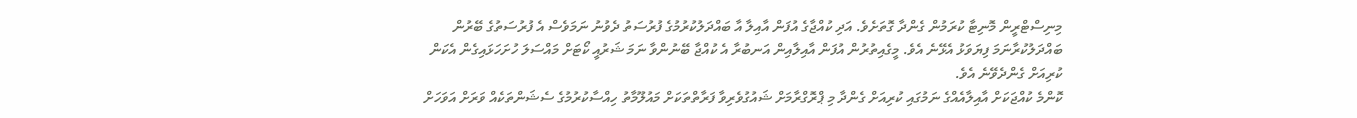މިނިސްޓްރީން މޮނިޓާ ކުރަމުން ގެންދާ ގޮތަށެވެ. އަދި ކުއްޖާގެ އުފަން އާއިލާ އާ ބައްދަލުކުރުމުގެ ފުރުސަތު ދެވުނު ނަމަވެސް އެ ފުރުސަތުގެ ބޭރުން ބައްދަލުކުރާނަމަ ފިޔަވަޅު އެޅޭނެ އެވެ. މީގެއިތުރުން އުފަން އާއިލާއިން އަނބުރާ އެ ކުއްޖާ ބޭނުންވާ ނަމަ ޝަރުއީ ކޯޓަށް މައްސަލަ ހުށަހަޅައިގެން އެކަން ކުރިއަށް ގެންދެވޭނެ އެވެ.
ކޮންމެ ކުއްޖަކަށް އާއިލާއެއްގެ ނަމުގައި ކުރިއަށް ގެންދާ މި ޕްރޮގްރާމަށް ޝައުގުވެރިވާ ފަރާތްތަކަށް މައުލޫމާތު ހިއްސާކުރުމުގެ ސެޝަންތަކެއް ވަރަށް އަވަހަށް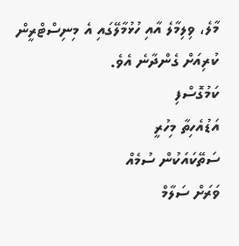މާލެ، ވިލިމާލެ އާއި ހުޅުމާލޭގައި އެ މިނިސްޓްރީން ކުރިއަށް ގެންދާނެ އެވެ.
ކަމުގޮސްފި
އަޑުއެހިތާ މިހުރީ
ސަތޭކައަކުން ސުމެއް
ވަރަށް ސަލާމް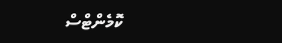ކޮމެންޓްސް